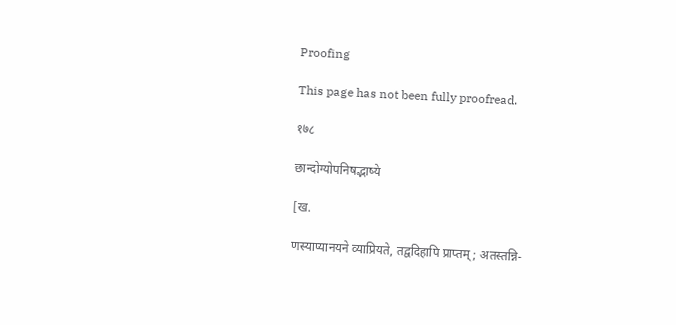Proofing

This page has not been fully proofread.

१७८

छान्दोग्योपनिषद्भाष्ये

[ख.

णस्याप्यानयने व्याप्रियते, तद्वदिहापि प्राप्तम्; अतस्तन्नि-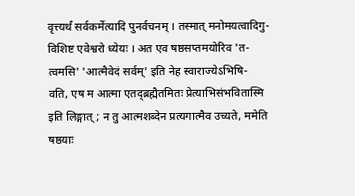वृत्त्यर्थं सर्वकर्मेत्यादि पुनर्वचनम् । तस्मात् मनोमयत्वादिगु-
विशिष्ट एवेश्वरो ध्येयः । अत एव षष्ठसप्तमयोरिव 'त-
त्वमसि' 'आत्मैवेदं सर्वम्' इति नेह स्वाराज्येऽभिषि-
वति, एष म आत्मा एतद्ब्रह्मैतमितः प्रेत्याभिसंभवितास्मि
इति लिङ्गात् ; न तु आत्मशब्देन प्रत्यगात्मैव उच्यते, ममेति
षष्ठयाः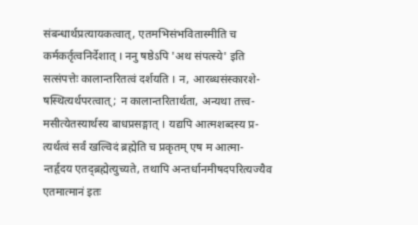संबन्धार्थप्रत्यायकत्वात्, एतमभिसंभवितास्मीति च
कर्मकर्तृत्वनिर्देशात् । ननु षष्ठेऽपि 'अथ संपत्स्ये' इति
सत्संपत्तेः कालान्तरितत्वं दर्शयति । न, आरब्धसंस्कारशे-
षस्थित्यर्थपरत्वात् ; न कालान्तरितार्थता, अन्यथा तत्त्व-
मसीत्येतस्यार्थस्य बाधप्रसङ्गात् । यद्यपि आत्मशब्दस्य प्र-
त्यर्थत्वं सर्वं खल्विदं ब्रह्मेति च प्रकृतम् एष म आत्मा-
न्तर्हृदय एतद्ब्रह्मेत्युच्यते, तथापि अन्तर्धानमीषदपरित्यज्यैव
एतमात्मानं इतः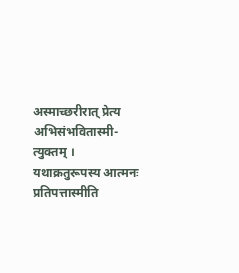अस्माच्छरीरात् प्रेत्य अभिसंभवितास्मी-
त्युक्तम् । यथाक्रतुरूपस्य आत्मनः प्रतिपत्तास्मीति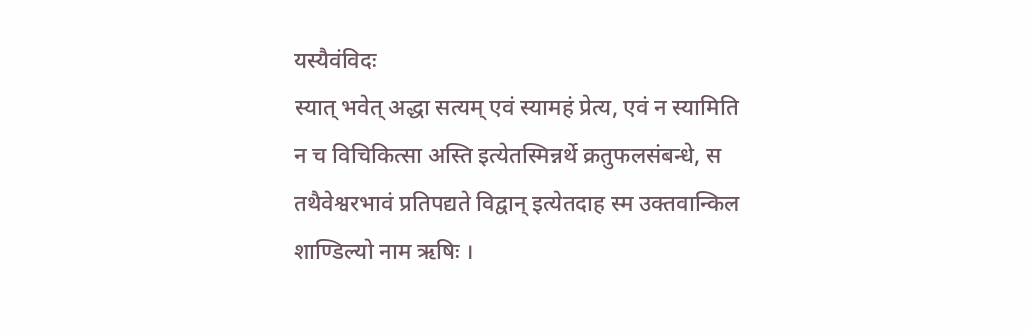यस्यैवंविदः
स्यात् भवेत् अद्धा सत्यम् एवं स्यामहं प्रेत्य, एवं न स्यामिति
न च विचिकित्सा अस्ति इत्येतस्मिन्नर्थे क्रतुफलसंबन्धे, स
तथैवेश्वरभावं प्रतिपद्यते विद्वान् इत्येतदाह स्म उक्तवान्किल
शाण्डिल्यो नाम ऋषिः ।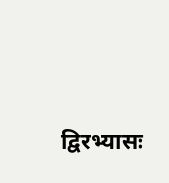द्विरभ्यासः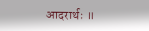आदरार्थः ॥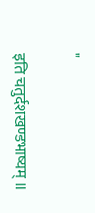"

इति चतुर्दशखण्डभाष्यम् ॥